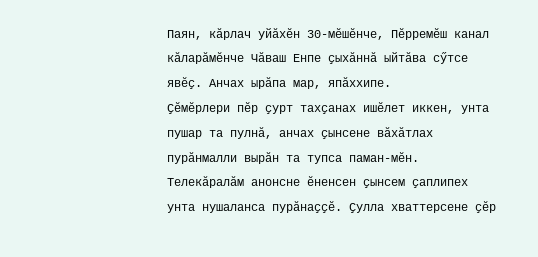Паян, кӑрлач уйӑхӗн 30-мӗшӗнче, Пӗрремӗш канал кӑларӑмӗнче Чӑваш Енпе ҫыхӑннӑ ыйтӑва сӳтсе явӗҫ. Анчах ырӑпа мар, япӑххипе.
Ҫӗмӗрлери пӗр ҫурт тахҫанах ишӗлет иккен, унта пушар та пулнӑ, анчах ҫынсене вӑхӑтлах пурӑнмалли вырӑн та тупса паман-мӗн. Телекӑралӑм анонсне ӗненсен ҫынсем ҫаплипех унта нушаланса пурӑнаҫҫӗ. Ҫулла хваттерсене ҫӗр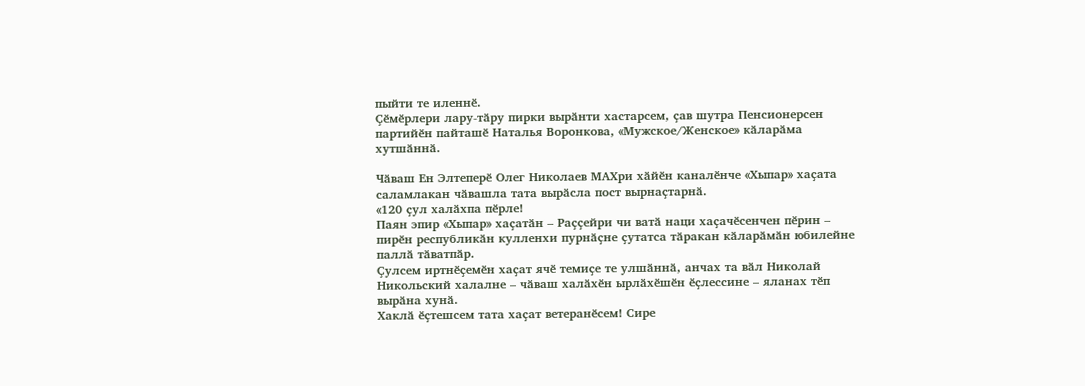пыйти те иленнӗ.
Ҫӗмӗрлери лару-тӑру пирки вырӑнти хастарсем, ҫав шутра Пенсионерсен партийӗн пайташӗ Наталья Воронкова, «Мужское/Женское» кӑларӑма хутшӑннӑ.

Чӑваш Ен Элтеперӗ Олег Николаев МАХри хӑйӗн каналӗнче «Хыпар» хаҫата саламлакан чӑвашла тата вырӑсла пост вырнаҫтарнӑ.
«120 ҫул халӑхпа пӗрле!
Паян эпир «Хыпар» хаҫатӑн – Раҫҫейри чи ватӑ наци хаҫачӗсенчен пӗрин – пирӗн республикӑн кулленхи пурнӑҫне ҫутатса тӑракан кӑларӑмӑн юбилейне паллӑ тӑватпӑр.
Ҫулсем иртнӗҫемӗн хаҫат ячӗ темиҫе те улшӑннӑ, анчах та вӑл Николай Никольский халалне – чӑваш халӑхӗн ырлӑхӗшӗн ӗҫлессине – яланах тӗп вырӑна хунӑ.
Хаклӑ ӗҫтешсем тата хаҫат ветеранӗсем! Сире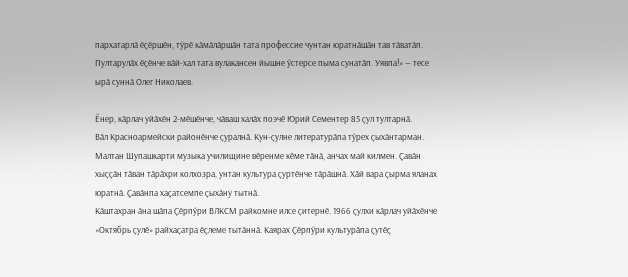пархатарлӑ ӗҫӗршӗн, тӳрӗ кӑмӑлӑршӑн тата профессие чунтан юратнӑшӑн тав тӑватӑп. Пултарулӑх ӗҫӗнче вӑй-хал тата вулакансен йышне ӳстерсе пыма сунатӑп. Уявпа!» — тесе ырӑ суннӑ Олег Николаев.

Ӗнер, кӑрлач уйӑхӗн 2-мӗшӗнче, чӑваш халӑх поэчӗ Юрий Сементер 85 ҫул тултарнӑ.
Вӑл Красноармейски районӗнче ҫуралнӑ. Кун-ҫулне литературӑпа тӳрех ҫыхӑнтарман. Малтан Шупашкарти музыка училищине вӗренме кӗме тӑнӑ, анчах май килмен. Ҫавӑн хыҫҫӑн тӑван тӑрӑхри колхозра, унтан культура ҫуртӗнче тӑрӑшнӑ. Хӑй вара ҫырма яланах юратнӑ. Ҫавӑнпа хаҫатсемпе ҫыхӑну тытнӑ.
Кӑштахран ӑна шӑпа Ҫӗрпӳри ВЛКСМ райкомне илсе ҫитернӗ. 1966 ҫулхи кӑрлач уйӑхӗнче «Октябрь ҫулӗ» райхаҫатра ӗҫлеме тытӑннӑ. Каярах Ҫӗрпӳри культурӑпа ҫутӗҫ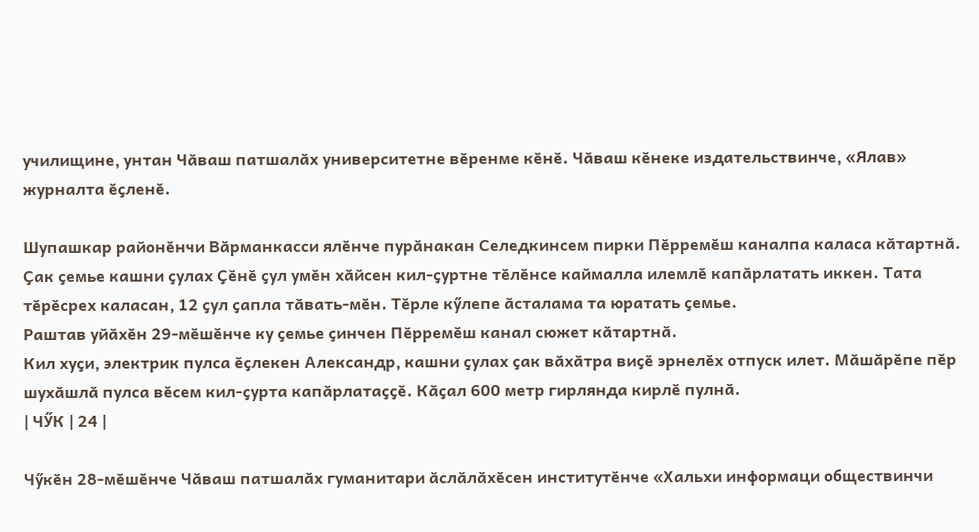училищине, унтан Чӑваш патшалӑх университетне вӗренме кӗнӗ. Чӑваш кӗнеке издательствинче, «Ялав» журналта ӗҫленӗ.

Шупашкар районӗнчи Вӑрманкасси ялӗнче пурӑнакан Селедкинсем пирки Пӗрремӗш каналпа каласа кӑтартнӑ.
Ҫак ҫемье кашни ҫулах Ҫӗнӗ ҫул умӗн хӑйсен кил-ҫуртне тӗлӗнсе каймалла илемлӗ капӑрлатать иккен. Тата тӗрӗсрех каласан, 12 ҫул ҫапла тӑвать-мӗн. Тӗрле кӳлепе ӑсталама та юратать ҫемье.
Раштав уйӑхӗн 29-мӗшӗнче ку ҫемье ҫинчен Пӗрремӗш канал сюжет кӑтартнӑ.
Кил хуҫи, электрик пулса ӗҫлекен Александр, кашни ҫулах ҫак вӑхӑтра виҫӗ эрнелӗх отпуск илет. Мӑшӑрӗпе пӗр шухӑшлӑ пулса вӗсем кил-ҫурта капӑрлатаҫҫӗ. Кӑҫал 600 метр гирлянда кирлӗ пулнӑ.
| ЧӲК | 24 |

Чӳкӗн 28-мӗшӗнче Чӑваш патшалӑх гуманитари ӑслӑлӑхӗсен институтӗнче «Хальхи информаци обществинчи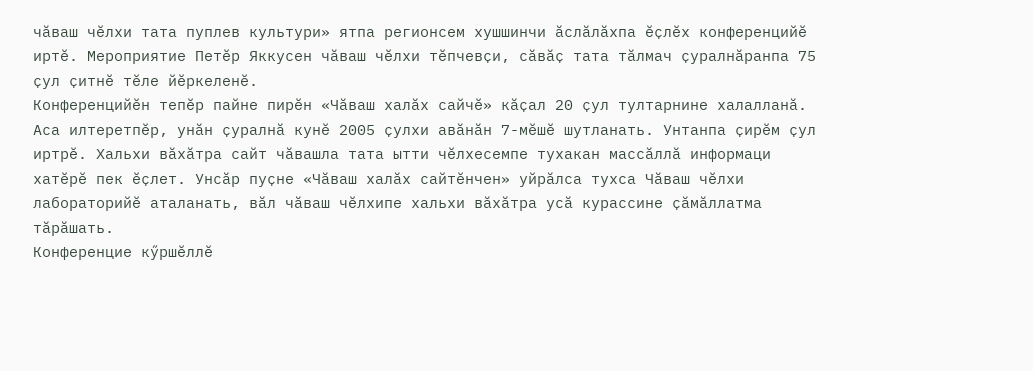чӑваш чӗлхи тата пуплев культури» ятпа регионсем хушшинчи ӑслӑлӑхпа ӗҫлӗх конференцийӗ иртӗ. Мероприятие Петӗр Яккусен чӑваш чӗлхи тӗпчевҫи, сӑвӑҫ тата тӑлмач ҫуралнӑранпа 75 ҫул ҫитнӗ тӗле йӗркеленӗ.
Конференцийӗн тепӗр пайне пирӗн «Чӑваш халӑх сайчӗ» кӑҫал 20 ҫул тултарнине халалланӑ. Аса илтеретпӗр, унӑн ҫуралнӑ кунӗ 2005 ҫулхи авӑнӑн 7-мӗшӗ шутланать. Унтанпа ҫирӗм ҫул иртрӗ. Хальхи вӑхӑтра сайт чӑвашла тата ытти чӗлхесемпе тухакан массӑллӑ информаци хатӗрӗ пек ӗҫлет. Унсӑр пуҫне «Чӑваш халӑх сайтӗнчен» уйрӑлса тухса Чӑваш чӗлхи лабораторийӗ аталанать, вӑл чӑваш чӗлхипе хальхи вӑхӑтра усӑ курассине ҫӑмӑллатма тӑрӑшать.
Конференцие кӳршӗллӗ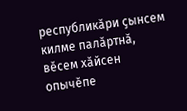республикӑри ҫынсем килме палӑртнӑ, вӗсем хӑйсен опычӗпе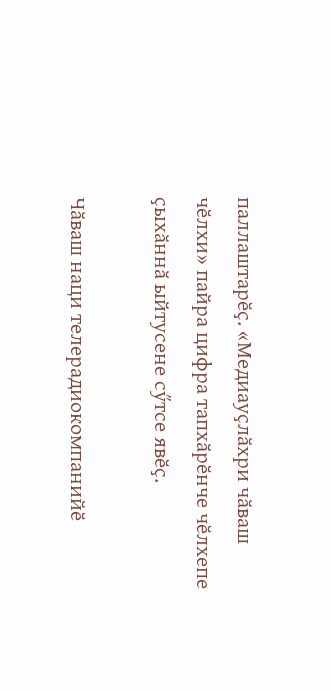паллаштарӗҫ. «Медиауҫлӑхри чӑваш чӗлхи» пайра цифра тапхӑрӗнче чӗлхепе ҫыхӑннӑ ыйтусене сӳтсе явӗҫ.

Чӑваш наци телерадиокомпанийӗ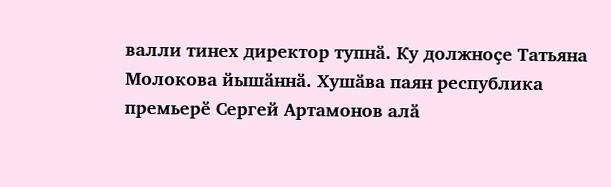валли тинех директор тупнӑ. Ку должноҫе Татьяна Молокова йышӑннӑ. Хушӑва паян республика премьерӗ Сергей Артамонов алӑ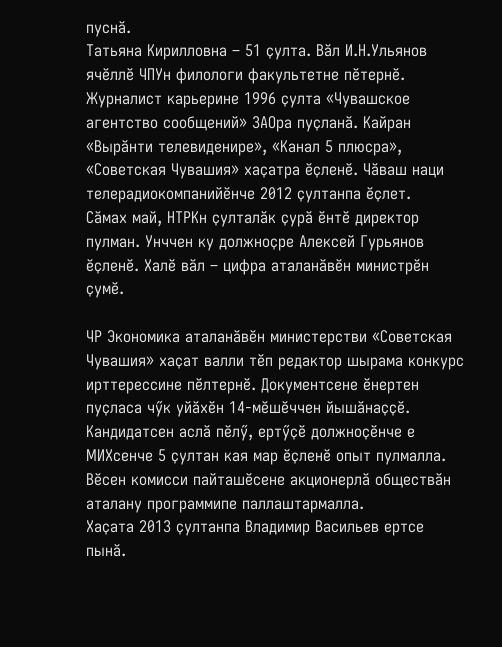пуснӑ.
Татьяна Кирилловна – 51 ҫулта. Вӑл И.Н.Ульянов ячӗллӗ ЧПУн филологи факультетне пӗтернӗ. Журналист карьерине 1996 ҫулта «Чувашское агентство сообщений» ЗАОра пуҫланӑ. Кайран «Вырӑнти телевиденире», «Канал 5 плюсра», «Советская Чувашия» хаҫатра ӗҫленӗ. Чӑваш наци телерадиокомпанийӗнче 2012 ҫултанпа ӗҫлет.
Сӑмах май, НТРКн ҫулталӑк ҫурӑ ӗнтӗ директор пулман. Унччен ку должноҫре Алексей Гурьянов ӗҫленӗ. Халӗ вӑл – цифра аталанӑвӗн министрӗн ҫумӗ.

ЧР Экономика аталанӑвӗн министерстви «Советская Чувашия» хаҫат валли тӗп редактор шырама конкурс ирттерессине пӗлтернӗ. Документсене ӗнертен пуҫласа чӳк уйӑхӗн 14-мӗшӗччен йышӑнаҫҫӗ.
Кандидатсен аслӑ пӗлӳ, ертӳҫӗ должноҫӗнче е МИХсенче 5 ҫултан кая мар ӗҫленӗ опыт пулмалла. Вӗсен комисси пайташӗсене акционерлӑ обществӑн аталану программипе паллаштармалла.
Хаҫата 2013 ҫултанпа Владимир Васильев ертсе пынӑ.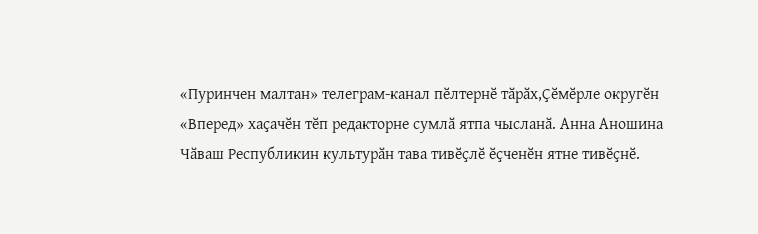«Пуринчен малтан» телеграм-канал пӗлтернӗ тӑрӑх,Ҫӗмӗрле округӗн «Вперед» хаҫачӗн тӗп редакторне сумлӑ ятпа чысланӑ. Анна Аношина Чӑваш Республикин культурӑн тава тивӗҫлӗ ӗҫченӗн ятне тивӗҫнӗ.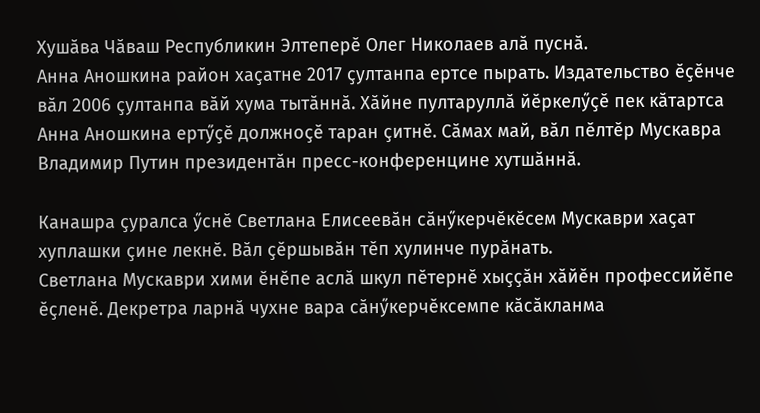Хушӑва Чӑваш Республикин Элтеперӗ Олег Николаев алӑ пуснӑ.
Анна Аношкина район хаҫатне 2017 ҫултанпа ертсе пырать. Издательство ӗҫӗнче вӑл 2006 ҫултанпа вӑй хума тытӑннӑ. Хӑйне пултаруллӑ йӗркелӳҫӗ пек кӑтартса Анна Аношкина ертӳҫӗ должноҫӗ таран ҫитнӗ. Сӑмах май, вӑл пӗлтӗр Мускавра Владимир Путин президентӑн пресс-конференцине хутшӑннӑ.

Канашра ҫуралса ӳснӗ Светлана Елисеевӑн сӑнӳкерчӗкӗсем Мускаври хаҫат хуплашки ҫине лекнӗ. Вӑл ҫӗршывӑн тӗп хулинче пурӑнать.
Светлана Мускаври хими ӗнӗпе аслӑ шкул пӗтернӗ хыҫҫӑн хӑйӗн профессийӗпе ӗҫленӗ. Декретра ларнӑ чухне вара сӑнӳкерчӗксемпе кӑсӑкланма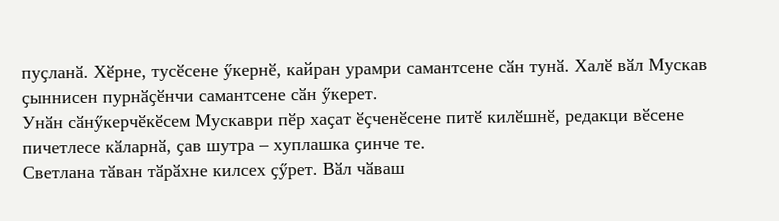пуҫланӑ. Хӗрне, тусӗсене ӳкернӗ, кайран урамри самантсене сӑн тунӑ. Халӗ вӑл Мускав ҫыннисен пурнӑҫӗнчи самантсене сӑн ӳкерет.
Унӑн сӑнӳкерчӗкӗсем Мускаври пӗр хаҫат ӗҫченӗсене питӗ килӗшнӗ, редакци вӗсене пичетлесе кӑларнӑ, ҫав шутра – хуплашка ҫинче те.
Светлана тӑван тӑрӑхне килсех ҫӳрет. Вӑл чӑваш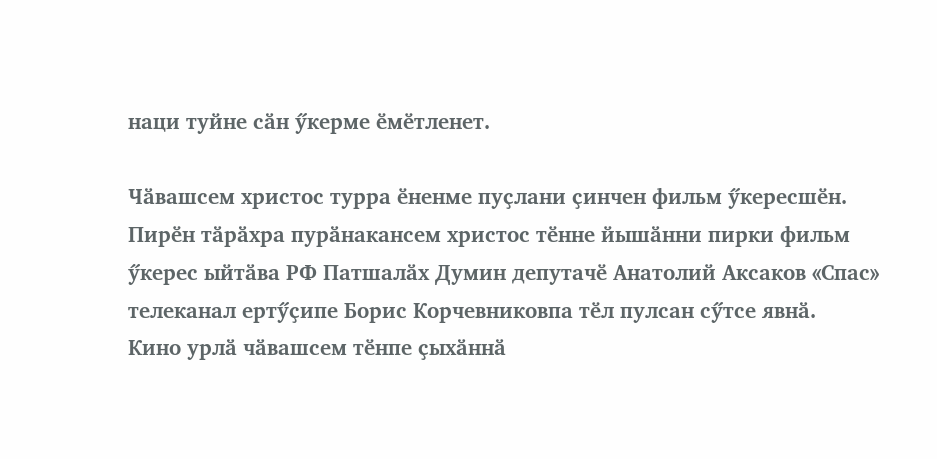наци туйне сӑн ӳкерме ӗмӗтленет.

Чӑвашсем христос турра ӗненме пуҫлани ҫинчен фильм ӳкересшӗн.
Пирӗн тӑрӑхра пурӑнакансем христос тӗнне йышӑнни пирки фильм ӳкерес ыйтӑва РФ Патшалӑх Думин депутачӗ Анатолий Аксаков «Спас» телеканал ертӳҫипе Борис Корчевниковпа тӗл пулсан сӳтсе явнӑ.
Кино урлӑ чӑвашсем тӗнпе ҫыхӑннӑ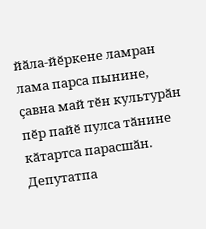йӑла-йӗркене ламран лама парса пынине, ҫавна май тӗн культурӑн пӗр пайӗ пулса тӑнине кӑтартса парасшӑн.
Депутатпа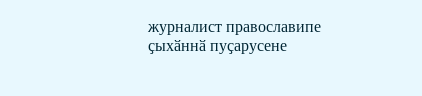журналист православипе ҫыхӑннӑ пуҫарусене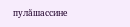пулӑшассине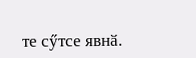те сӳтсе явнӑ.